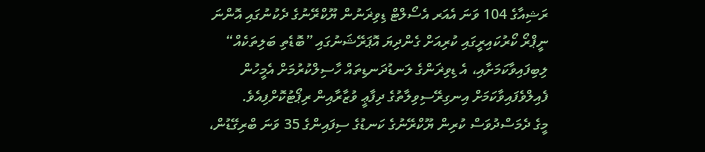ރަޝިއާގެ 104 ވަނަ އެއަރ އެސޯލްޓް ޑިވިޜަނުން ޔޫކްރޭނުގެ ދެކުނުގައި އޮންނަ ނީޕްރޯ ކޯރުކައިރީގައި ކުރިއަށް ގެންދިޔަ އޮޕަރޭޝަނުގައި ”ބޮޑެތި ބަލިތަކެއް“ ލިބިފައިވާކަމަށާއި، އެ ޑިވިޜަންގެ ލަނޑުދަނޑިތައް ހާސިލްކުރުމަށް އެމީހުން ފެއިލްވެފައިވާކަމަށް އިނގިރޭސިވިލާތުގެ ދިފާޢީ ވުޒާރާއިން ރިޕޯޓުކޮށްފިއެވެ.
މީގެ ދެމަސްދުވަސް ކުރިން ޔޫކްރޭނުގެ ކަނޑުގެ ސިފައިންގެ 35 ވަނަ ބްރިގޭޑުން،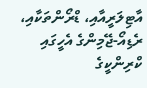އާޓިލަރީއާއި، ޑްރޯންތަކާއި، ރެޑިއޯ-ޖޭމިންގެ އެހީގައި ކްރިންކީގެ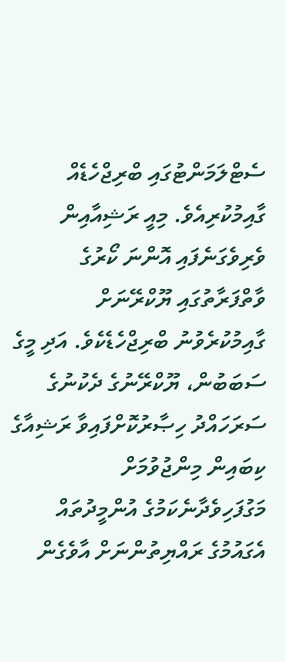ސެޓްލަމަންޓުގައި ބްރިޖްހެޑެއް ގާއިމުކުރިއެވެ. މިއީ ރަޝިއާއިން ވެރިވެގަނެފައި އޮންނަ ކޯރުގެ ވާތްފަރާތުގައި ޔޫކްރޭނަށް ގާއިމުކުރެވުނު ބްރިޖްހެޑެކެވެ. އަދި މީގެ ސަބަބުން، ޔޫކްރޭނުގެ ދެކުނުގެ ސަރަހައްދު ހިޞާރުކޮށްފައިވާ ރަޝިއާގެ ކިބައިން މިންޖުވުމަށް މަގުފަހިވެދާނެކަމުގެ އުންމީދުތައް އެގައުމުގެ ރައްޔިތުންނަށް އާވެގެން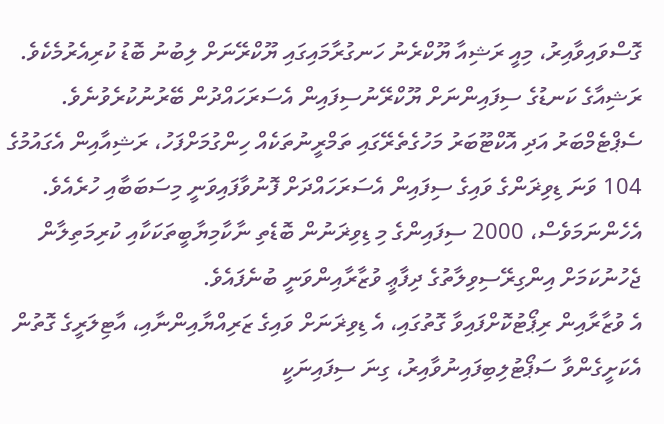ގޮސްވައިވާއިރު، މިއީ ރަޝިއާ ޔޫކްރެނު ހަނގުރާމައިގައި ޔޫކްރޭނަށް ލިބުނު ބޮޑު ކުރިއެރުމެކެވެ.
ރަޝިއާގެ ކަނޑުގެ ސިފައިންނަށް ޔޫކްރޭނުސިފައިން އެސަރަހައްދުން ބޭރުނުކުރެވުނެވެ. ސެޕްޓެމްބަރު އަދި އޮކްޓޫބަރު މަހުގެތެރޭގައި ތަމްރީނުތަކެއް ހިންގުމަށްފަހު، ރަޝިއާއިން އެގައުމުގެ 104 ވަނަ ޑިވިޜަންގެ ވައިގެ ސިފައިން އެސަރަހައްދަށް ފޮނުވާފައިވަނީ މިސަބަބާއި ހުރެއެވެ. އެހެންނަމަވެސް، 2000 ސިފައިންގެ މި ޑިވިޜަނުން ބޮޑެތި ނާކާމިޔާބީތަކަކާއި ކުރިމަތިލާން ޖެހުނުކަމަށް އިންގިރޭސިވިލާތުގެ ދިފާޢީ ވުޒާރާއިންވަނީ ބުނެފައެވެ.
އެ ވުޒާރާއިން ރިޕޯޓުކޮށްފައިވާ ގޮތުގައި، އެ ޑިވިޜަނަށް ވައިގެ ޒަރިއްޔާއިންނާއި، އާޓިލަރީގެ ގޮތުން އެކަށީގެންވާ ސަޕޯޓުލިބިފައިނުވާއިރު، ގިނަ ސިފައިނަކީ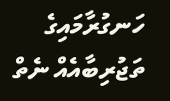ހަނގުރާމައިގެ ތަޖުރިބާއެއް ނެތް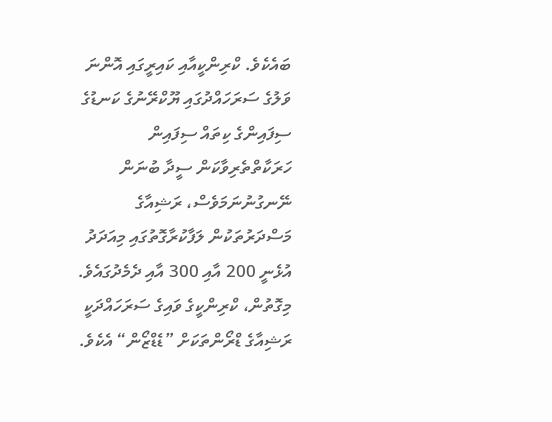ބައެކެވެ. ކްރިންކީއާއި ކައިރީގައި އޮންނަ ވަލުގެ ސަރަހައްދުގައި ޔޫކްރޭނުގެ ކަނޑުގެ ސިފައިންގެ ކިތައް ސިފައިން ހަރަކާތްތެރިވާކަން ސީދާ ބުނަން ނޭނގުނުނަމަވެސް، ރަޝިއާގެ މަސްދަރުތަކުން ލަފާކުރާގޮތުގައި މިއަދަދު އުޅެނީ 200 އާއި 300 އާއި ދެމެދުގައެވެ. މިގޮތުން، ކްރިންކީގެ ވައިގެ ސަރަހައްދަކީ ރަޝިއާގެ ޑްރޯންތަކަށް ”ޑެޑްޒޯން“ އެކެވެ.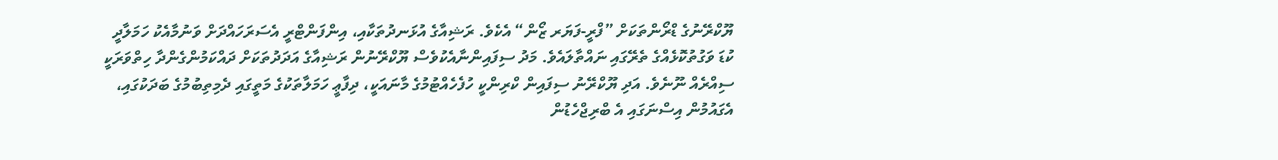ޔޫކްރޭނުގެ ޑްރޯންތަކަށް ”ފްރީ-ފަޔަރ ޒޯން“ އެކެވެ. ރަޝިއާގެ އުޅަނދުތަކާއި، އިންފަންޓްރީ އެސަރަހައްދަށް ވަނުމާއެކު ހަމަލާދީ ކުޑަ ވަގުތުކޮޅެއްގެ ތެރޭގައި ނައްތާލައެވެ. މަދު ސިފައިންނާއެކުވެސް ޔޫކްރޭނުން ރަޝިއާގެ އަދަދުތަކަށް ދައްކަމުންގެންދާ ހިތްވަރަކީ ސިއްރެއް ނޫނެވެ. އަދި ޔޫކްރޭނު ސިފައިން ކްރިންކީ ހުފެހެއްޓުމުގެ މާނައަކީ، ދިފާޢީ ހަމަލާތަކުގެ މަތީގައި ދެމިތިބުމުގެ ބަދަކުގައި، އެގައުމުން އިސްނަގައި އެ ބްރިޖްހެޑުން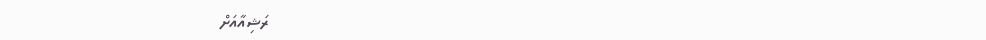ރަޝިއާއަށް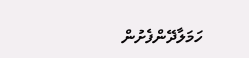ހަމަލާދޭންފެށުން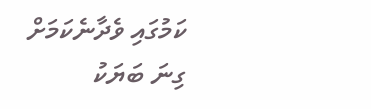ކަމުގައި ވެދާނެކަމަށް ގިނަ ބަޔަކު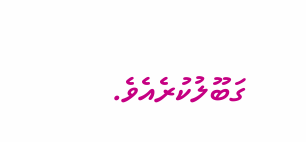ގަބޫލުކުރެއެވެ.